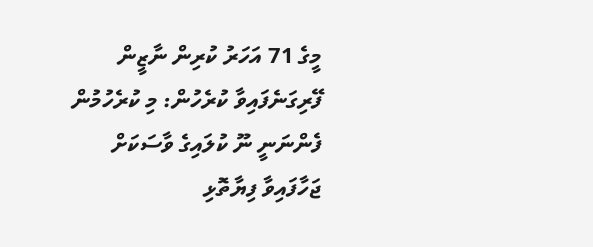މީގެ 71 އަހަރު ކުރިން ނާޒީން ފޭރިގަނެފައިވާ ކުރެހުން: މި ކުރެހުމުން ފެންނަނީ ނޫ ކުލައިގެ ވާސަކަށް ޖަހާފައިވާ ފިޔާތޮޅި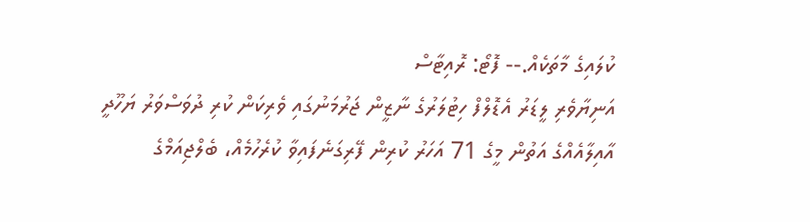ކުލައިގެ މާތަކެއް.-- ފޮޓޯ: ރޮއިޓާސް
އަނިޔާވެރި ލީޑަރު އެޑޮލްފް ހިޓުލަރުގެ ނާޒީން ޖަރުމަނުގައި ވެރިކަން ކުރި ދުވަސްވަރު ޔަހޫދީ އާއިލާއެއްގެ އަތުން މީގެ 71 އަހަރު ކުރިން ފޭރިގަނެފައިވާ ކުރެހުމެއް، ބެލްޖިއަމްގެ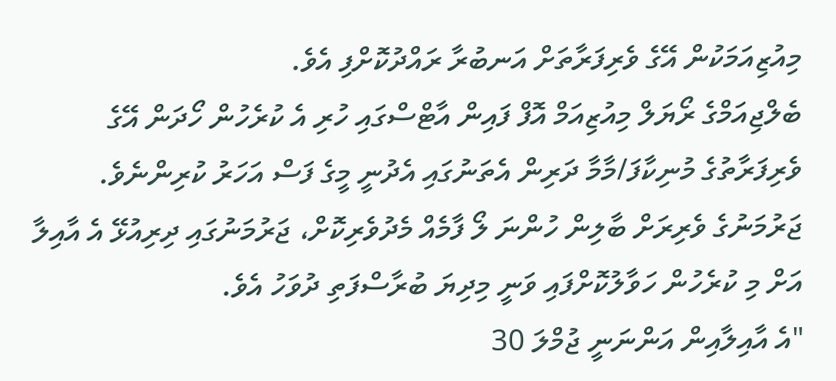މިއުޒިއަމަކުން އޭގެ ވެރިފަރާތަށް އަނބުރާ ރައްދުކޮށްފި އެވެ.
ބެލްޖިއަމްގެ ރޯޔަލް މިއުޒިއަމް އޮފް ފައިން އާޓްސްގައި ހުރި އެ ކުރެހުން ހޯދަން އޭގެ ވެރިފަރާތުގެ މުނިކާފަ/މާމާ ދަރިން އެތަނުގައި އެދުނީ މީގެ ފަސް އަހަރު ކުރިންނެވެ. ޖަރުމަނުގެ ވެރިރަށް ބާލިން ހުންނަ ލޯ ފާމެއް މެދުވެރިކޮށް، ޖަރުމަނުގައި ދިރިއުޅޭ އެ އާއިލާ އަށް މި ކުރެހުން ހަވާލުކޮށްފައި ވަނީ މިދިޔަ ބުރާސްފަތި ދުވަހު އެވެ.
"އެ އާއިލާއިން އަންނަނީ ޖުމްލަ 30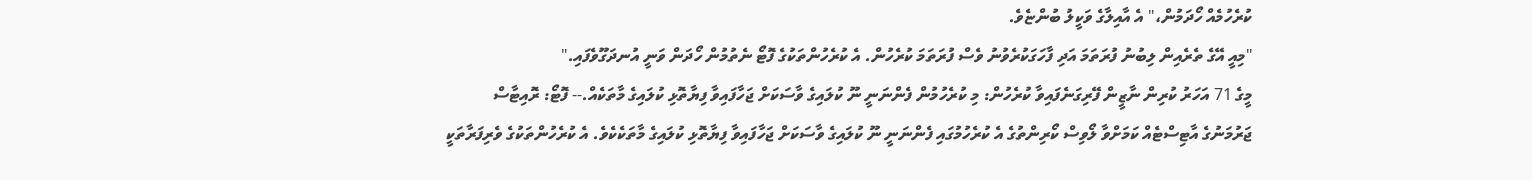ކުރެހުމެއް ހޯދަމުން،" އެ އާއިލާގެ ވަކީލު ބުންޏެވެ.
"މިއީ އޭގެ ތެރެއިން ލިބުނު ފުރަތަމަ އަދި ފާހަގަކުރެވުނު ވެސް ފުރަތަމަ ކުރެހުން. އެ ކުރެހުންތަކުގެ ފޮޓޯ ނެތުމުން ހޯދަން ވަނީ އުނދަގޫވެފައި."
މީގެ 71 އަހަރު ކުރިން ނާޒީން ފޭރިގަނެފައިވާ ކުރެހުން: މި ކުރެހުމުން ފެންނަނީ ނޫ ކުލައިގެ ވާސަކަށް ޖަހާފައިވާ ފިޔާތޮޅި ކުލައިގެ މާތަކެއް.-- ފޮޓޯ: ރޮއިޓާސް
ޖަރުމަނުގެ އާޓިސްޓެއް ކަމަށްވާ ލޯވިސް ކޯރިންތުގެ އެ ކުރެހުމުގައި ފެންނަނީ ނޫ ކުލައިގެ ވާސަކަށް ޖަހާފައިވާ ފިޔާތޮޅި ކުލައިގެ މާތަކެކެވެ. އެ ކުރެހުންތަކުގެ ވެރިފަރާތަކީ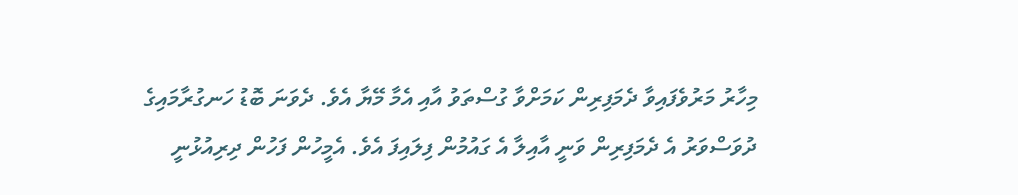މިހާރު މަރުވެފައިވާ ދެމަފިރިން ކަމަށްވާ ގުސްތަވު އާއި އެމާ މޭޔާ އެވެ. ދެވަނަ ބޮޑު ހަނގުރާމައިގެ ދުވަސްވަރު އެ ދެމަފިރިން ވަނީ އާއިލާ އެ ގައުމުން ފިލައިފަ އެވެ. އެމީހުން ފަހުން ދިރިއުޅުނީ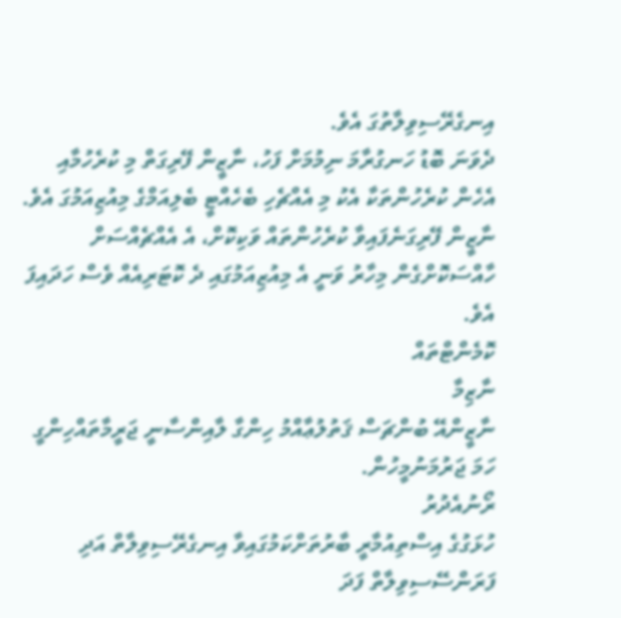އިނގެރޭސިވިލާތުގަ އެވެ.
ދެވަނަ ބޮޑު ހަނގުރާމަ ނިމުމަށް ފަހު، ނާޒީން ފޭރިގަތް މި ކުރެހުމާއި އެހެން ކުރެހުންތަކާ އެކު މި އެއްޗެހި ބެހެއްޓީ ބެލިއަމްގެ މިއުޒިއަމުގަ އެވެ. ނާޒީން ފޭރިގަނެފައިވާ ކުރެހުންތައް ވަކިކޮށް، އެ އެއްޗެއްސަށް ހާއްސަކޮށްގެން މިހާރު ވަނީ އެ މިއުޒިއަމުގައި ދެ ކޮޓަރިއެއް ވެސް ހަދައިފަ އެވެ.
ކޮމެންޓްތައް
ނާޒިމާ
ނާޒީންއޭ ބުންޗަސް ޤަތުލުޢާއްމު ހިންގާ ލާއިންސާނީ ޖަރީމާތައްހިންގީ ހަމަ ޖަރުމަނުމީހުން.
ރޯނުއެދުރު
ހުޅަގުގެ އިސްތިއުމާރީ ބާރުތަށްކަމުގައިވާ އިނގެރޭސިވިލާތް އަދި ފަރަންސޭސިވިލާތް ފަދަ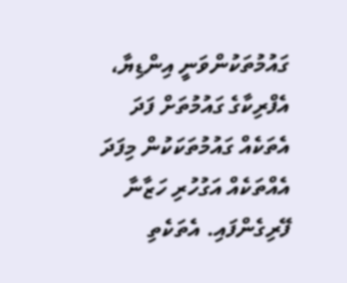ގައުމުތަކުންވަނީ އިންޑިޔާ، އެފްރިކާގެ ގައުމުތަށް ފަދަ އެތަކެއް ގައުމުތަކަކުން މިފަދަ އެއްތަކެއް އަގުހުރި ހަޒާނާ ފޭރިގެންފައި. އެތަކެތި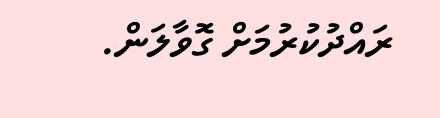ރައްދުކުރުމަށް ގޮވާލަން.